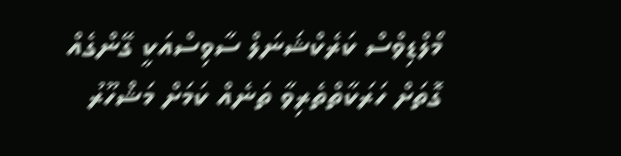މޯލްޑިވްސް ކަރެކްޝަނަލް ސާވިސްއަކީ ގޭންގެއް ގޮތަށް ހަރަކާތްތެރިވާ ތަނެއް ކަމަށް މަޝްހޫރު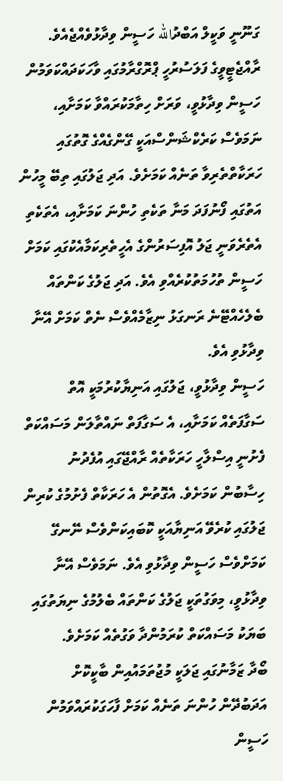ގަނޫނީ ވަކީލް އަބްދުالله ހަސީން ވިދާޅުވެއްޖެއެވެ.
ރާއްޖެޓީވީގެ ފަލަސުރުހީ ޕްރޮގްރާމުގައި ވާހަކަދައްކަވަމުން ހަސީން ވިދާޅުވީ، ވަރަށް ހިތާމަކުރައްވާ ކަމަށާއި، ނަމަވެސް ކަރެކްޝަންސްއަކީ ގޭންގެއްގެ ގޮތުގައި ހަރަކާތްތެރިވާ ތަނެއް ކަމަށެވެ. އަދި ޖަލުގައި ތިބޭ މީހުން އަތުގައި ފޯނުފަދަ މަނާ ތަކެތި ހުންނަ ކަމަށާއި، އެތަކެތި އެތެރެވަނީ ޖަލު އޮފިސަރުންގެ އެހީތެރިކަމާއެކުގައި ކަމަށް ހަސީން ތުހުމަތުކުރެއްވި އެވެ. އަދި ޖަލުގެ ކަންތައް ބެލެހެއްޓޭނެ ރަނގަޅު ނިޒާމެއްވެސް ނެތް ކަމަށް އޭނާ ވިދާޅުވި އެވެ.
ހަސީން ވިދާޅުވީ، ޖަލުގައި އަނިޔާކުރުމަކީ އޮތް ސަގާފަތެއް ކަމަށާއި، އެ ސަގާފަތް ނައްތާލަން މަސައްކަތް ފެށުނީ އިސްލާހީ ހަރަކާތެއް ރާއްޖޭގައި އުފެދުނު ހިސާބުން ކަމަށެވެ. އެގޮތުން އެ ހަރަކާތް ފެށުމުގެ ކުރިން ޖަލުގައި ކުރެވޭ އަނިޔާއަކީ ކޮބައިކަންވެސް ނޭނގޭ ކަމަށްވެސް ހަސީން ވިދާޅުވި އެވެ. ނަމަވެސް އޭނާ ވިދާޅުވީ، މިވަގުތަކީ ޖަލުގެ ކަންތައް ބެލުމުގެ ނިޔަތުގައި ބަޔަކު މަސައްކަތް ކުރަމުންދާ ވަގުތެއް ކަމަށެވެ.
ބޯދާ ޒަމާނުގައި ޖަލަކީ މުޖުތަމައުއިން ބާކީކޮށް އަދަބުދޭން ހުންނަ ތަނެއް ކަމަށް ފާހަގަކުރައްވަމުން ހަސީން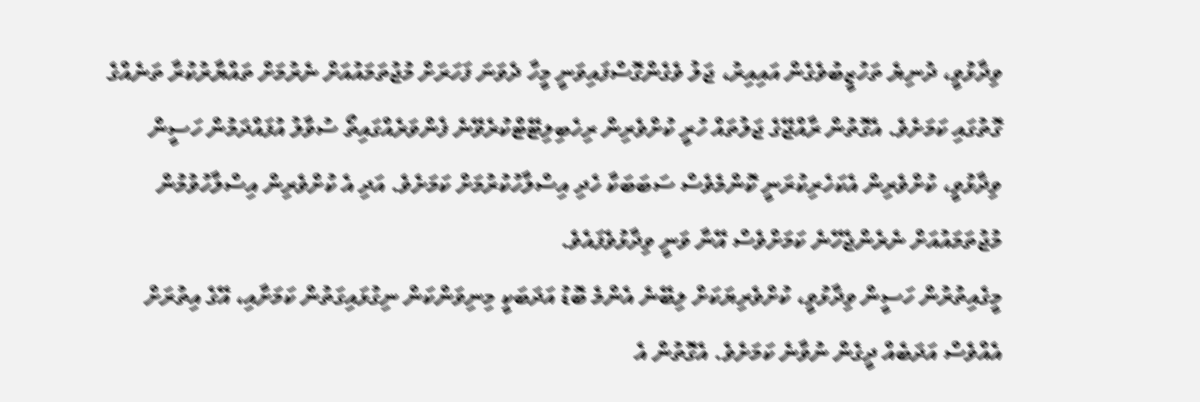ވިދާޅުވީ، ދުނިޔެ ތަހުޒީބުވެގެން އައިއިރު، ޖަލު ވެގެންގޮސްފައިވަނީ މީހާ ދެވަނަ ފަހަރަށް މުޖުތަމައުއަށް ނެރުމަށް ތައްޔާރުކުރާ ތަނެއްގެ ގޮތުގައި ކަމަށެވެ. އެގޮތުން ރާއްޖޭގެ ޖަލުތައް ހުރީ ކުށްވެރިން ރިހެބިލިޓޭޓްކުރެވޭނެ ފެންވަރެއްގައިތޯ ސުވާލު އުފައްދަމުން ހަސީން ވިދާޅުވީ، ކުށްވެރިން އެކަހެރިކުރަނީ ކޮންމެވެސް ސަބަބަކާ ހެދި އިސްލާހުކުރުމަށް ކަމަށެވެ. އަދި އެ ކުށްވެރިން އިސްލާހުވުމުން މުޖުތަމައުއަށް ނެރެންޖެހޭނެ ކަމަށްވެސް އޭނާ ވަނީ ވިދާޅުވެފައެވެ.
މީގެއިތުރުން ހަސީން ވިދާޅުވީ، ކުށްވެރިޔަކަށް ލިބޭނެ އެންމެ ބޮޑު އަދަބަކީ މިނިވަންކަން ނިގުޅައިގަތުން ކަމަށާއި، އޭގެ އިތުރަށް އެއްވެސް އަދަބެއް ދީގެން ނުވާނެ ކަމަށެވެ. އެގޮތުން އެ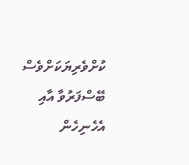ކުށްވެރިޔަކަށްވެސް ބޭސްފަރުވާ އާއި އެހެނިހެން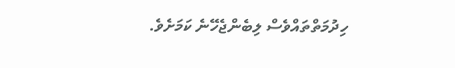ހިދުމަތްތައްވެސް ލިބެންޖެހޭނެ ކަމަށެވެ.